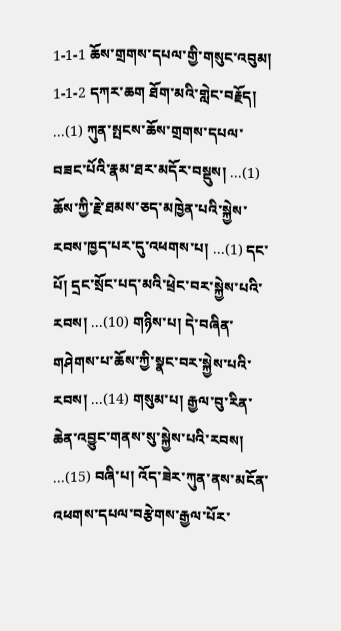1-1-1 ཆོས་གྲགས་དཔལ་གྱི་གསུང་འབུམ། 1-1-2 དཀར་ཆག ཐོག་མའི་གླེང་བརྗོད། ...(1) ཀུན་སྤངས་ཆོས་གྲགས་དཔལ་བཟང་པོའི་རྣམ་ཐར་མདོར་བསྡུས། ...(1) ཆོས་ཀྱི་རྗེ་ཐམས་ཅད་མཁྱེན་པའི་སྐྱེས་རབས་ཁྱད་པར་དུ་འཕགས་པ། ...(1) དང་པོ། དྲང་སྲོང་པད་མའི་ཕྲེང་བར་སྐྱེས་པའི་རབས། ...(10) གཉིས་པ། དེ་བཞིན་གཤེགས་པ་ཆོས་ཀྱི་སྣང་བར་སྐྱེས་པའི་རབས། ...(14) གསུམ་པ། རྒྱལ་བུ་རིན་ཆེན་འབྱུང་གནས་སུ་སྐྱེས་པའི་རབས། ...(15) བཞི་པ། འོད་ཟེར་ཀུན་ནས་མངོན་འཕགས་དཔལ་བརྩེགས་རྒྱལ་པོར་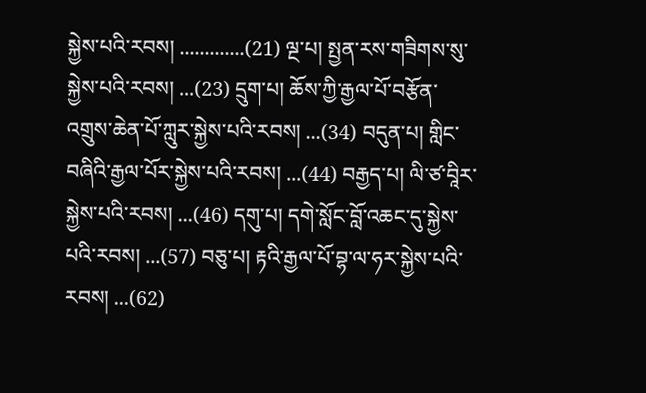སྐྱེས་པའི་རབས། .............(21) ལྔ་པ། སྤྱན་རས་གཟིགས་སུ་སྐྱེས་པའི་རབས། ...(23) དྲུག་པ། ཆོས་ཀྱི་རྒྱལ་པོ་བརྩོན་འགྲུས་ཆེན་པོ་ཀླུར་སྐྱེས་པའི་རབས། ...(34) བདུན་པ། གླིང་བཞིའི་རྒྱལ་པོར་སྐྱེས་པའི་རབས། ...(44) བརྒྱད་པ། ལི་ཙ་བཱིར་སྐྱེས་པའི་རབས། ...(46) དགུ་པ། དགེ་སློང་བློ་འཆང་དུ་སྐྱེས་པའི་རབས། ...(57) བཅུ་པ། རྟའི་རྒྱལ་པོ་བྷ་ལ་ཧར་སྐྱེས་པའི་རབས། ...(62)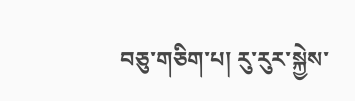བཅུ་གཅིག་པ། རུ་རུར་སྐྱེས་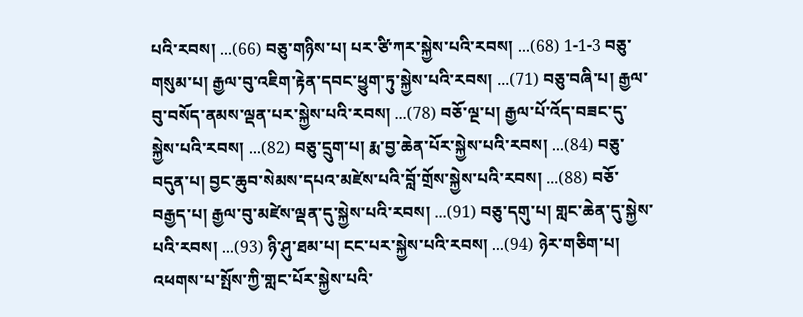པའི་རབས། ...(66) བཅུ་གཉིས་པ། པར་ཙི་ཀར་སྐྱེས་པའི་རབས། ...(68) 1-1-3 བཅུ་གསུམ་པ། རྒྱལ་བུ་འཇིག་རྟེན་དབང་ཕྱུག་ཏུ་སྐྱེས་པའི་རབས། ...(71) བཅུ་བཞི་པ། རྒྱལ་བུ་བསོད་ནམས་ལྡན་པར་སྐྱེས་པའི་རབས། ...(78) བཅོ་ལྔ་པ། རྒྱལ་པོ་འོད་བཟང་དུ་སྐྱེས་པའི་རབས། ...(82) བཅུ་དྲུག་པ། རྨ་བྱ་ཆེན་པོར་སྐྱེས་པའི་རབས། ...(84) བཅུ་བདུན་པ། བྱང་ཆུབ་སེམས་དཔའ་མཛེས་པའི་བློ་གྲོས་སྐྱེས་པའི་རབས། ...(88) བཅོ་བརྒྱད་པ། རྒྱལ་བུ་མཛེས་ལྡན་དུ་སྐྱེས་པའི་རབས། ...(91) བཅུ་དགུ་པ། གླང་ཆེན་དུ་སྐྱེས་པའི་རབས། ...(93) ཉི་ཤུ་ཐམ་པ། ངང་པར་སྐྱེས་པའི་རབས། ...(94) ཉེར་གཅིག་པ། འཕགས་པ་སྤོས་ཀྱི་གླང་པོར་སྐྱེས་པའི་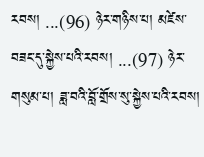རབས། ...(96) ཉེར་གཉིས་པ། མཛེས་བཟང་དུ་སྐྱེས་པའི་རབས། ...(97) ཉེར་གསུམ་པ། ཟླ་བའི་བློ་གྲོས་སུ་སྐྱེས་པའི་རབས།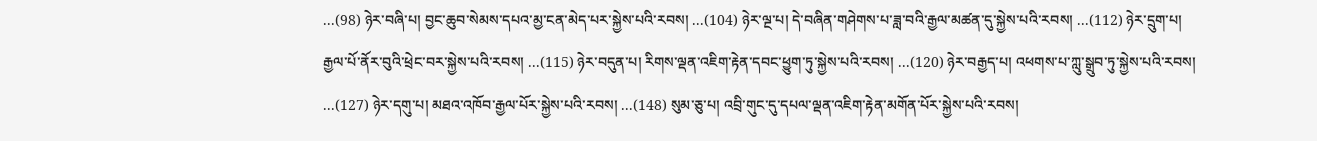...(98) ཉེར་བཞི་པ། བྱང་ཆུབ་སེམས་དཔའ་མྱ་ངན་མེད་པར་སྐྱེས་པའི་རབས། ...(104) ཉེར་ལྔ་པ། དེ་བཞིན་གཤེགས་པ་ཟླ་བའི་རྒྱལ་མཚན་དུ་སྐྱེས་པའི་རབས། ...(112) ཉེར་དྲུག་པ། རྒྱལ་པོ་ནོར་བུའི་ཕྲེང་བར་སྐྱེས་པའི་རབས། ...(115) ཉེར་བདུན་པ། རིགས་ལྡན་འཇིག་རྟེན་དབང་ཕྱུག་ཏུ་སྐྱེས་པའི་རབས། ...(120) ཉེར་བརྒྱད་པ། འཕགས་པ་ཀླུ་སྒྲུབ་ཏུ་སྐྱེས་པའི་རབས། ...(127) ཉེར་དགུ་པ། མཐའ་འཁོབ་རྒྱལ་པོར་སྐྱེས་པའི་རབས། ...(148) སུམ་ཅུ་པ། འབྲི་གུང་དུ་དཔལ་ལྡན་འཇིག་རྟེན་མགོན་པོར་སྐྱེས་པའི་རབས།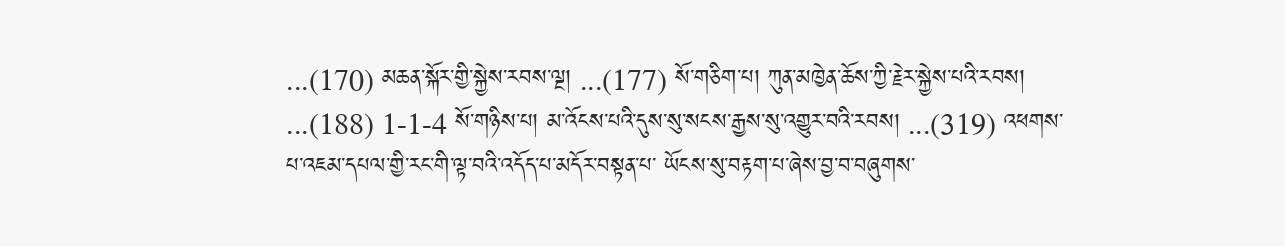...(170) མཆན་སྐོར་གྱི་སྐྱེས་རབས་ལྔ། ...(177) སོ་གཅིག་པ། ཀུན་མཁྱེན་ཆོས་ཀྱི་རྗེར་སྐྱེས་པའི་རབས། ...(188) 1-1-4 སོ་གཉིས་པ། མ་འོངས་པའི་དུས་སུ་སངས་རྒྱས་སུ་འགྱུར་བའི་རབས། ...(319) འཕགས་པ་འཇམ་དཔལ་གྱི་རང་གི་ལྟ་བའི་འདོད་པ་མདོར་བསྟན་པ་ ཡོངས་སུ་བརྟག་པ་ཞེས་བྱ་བ་བཞུགས་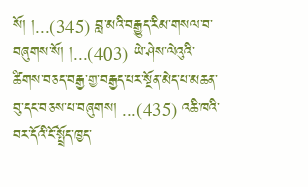སོ། །...(345) བླ་མའི་བརྒྱུད་རིམ་གསལ་བ་བཞུགས་སོ། །...(403) ཡེ་ཤེས་ལེའུའི་ཚིགས་བཅད་བརྒྱ་གྱ་བརྒྱད་པར་སྔོན་མེད་པ་མཆན་ བུ་དང་བཅས་པ་བཞུགས། ...(435) འཆི་ཁའི་བར་དོའི་ངོ་སྤྲོད་ཁྱད་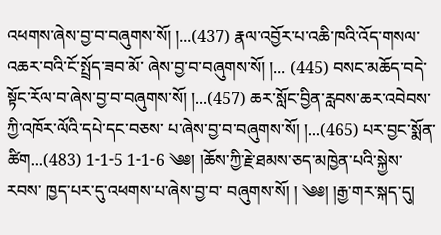འཕགས་ཞེས་བྱ་བ་བཞུགས་སོ། །...(437) རྣལ་འབྱོར་པ་འཆི་ཁའི་འོད་གསལ་འཆར་བའི་ངོ་སྤྲོད་ཟབ་མོ་ ཞེས་བྱ་བ་བཞུགས་སོ། །... (445) བསང་མཆོད་བདེ་སྟོང་རོལ་བ་ཞེས་བྱ་བ་བཞུགས་སོ། །...(457) ཆར་སློང་བྱིན་རླབས་ཆར་འབེབས་ཀྱི་འཁོར་ལོའི་དཔེ་དང་བཅས་ པ་ཞེས་བྱ་བ་བཞུགས་སོ། །...(465) པར་བྱང་སྨོན་ཚིག...(483) 1-1-5 1-1-6 ༄༅། །ཆོས་ཀྱི་རྗེ་ཐམས་ཅད་མཁྱེན་པའི་སྐྱེས་རབས་ ཁྱད་པར་དུ་འཕགས་པ་ཞེས་བྱ་བ་ བཞུགས་སོ། ། ༄༅། །རྒྱ་གར་སྐད་དུ།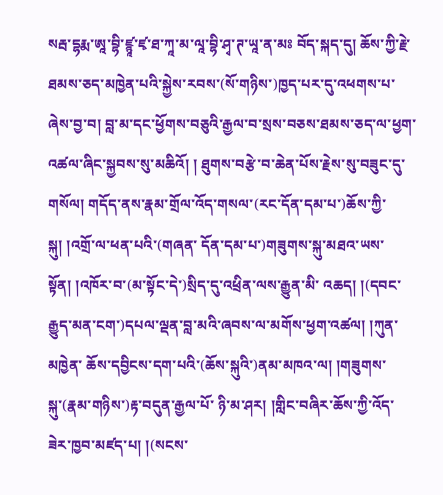སརྦ་དྷརྨ་ཨཱ་བྷི་ཛྙཱ་ཛྭ་ཐ་ཀཱ་མ་ལཱ་བྷི་ཤྭ་ཊ་ཡཱ་ན་མཿ བོད་སྐད་དུ། ཆོས་ཀྱི་རྗེ་ཐམས་ཅད་མཁྱེན་པའི་སྐྱེས་རབས་(སོ་གཉིས་)ཁྱད་པར་དུ་འཕགས་པ་ཞེས་བྱ་བ། བླ་མ་དང་ཕྱོགས་བཅུའི་རྒྱལ་བ་སྲས་བཅས་ཐམས་ཅད་ལ་ཕྱག་འཚལ་ཞིང་སྐྱབས་སུ་མཆིའོ། ། ཐུགས་བརྩེ་བ་ཆེན་པོས་རྗེས་སུ་བཟུང་དུ་གསོལ། གདོད་ནས་རྣམ་གྲོལ་འོད་གསལ་(རང་དོན་དམ་པ་)ཆོས་ཀྱི་སྐུ། །འགྲོ་ལ་ཕན་པའི་(གཞན་ དོན་དམ་པ་)གཟུགས་སྐུ་མཐའ་ཡས་སྟོན། །འཁོར་བ་(མ་སྟོང་དེ་)སྲིད་དུ་འཕྲིན་ལས་རྒྱུན་མི་ འཆད། །(དབང་རྒྱུད་མན་ངག་)དཔལ་ལྡན་བླ་མའི་ཞབས་ལ་མགོས་ཕྱག་འཚལ། །ཀུན་མཁྱེན་ ཆོས་དབྱིངས་དག་པའི་(ཆོས་སྐུའི་)ནམ་མཁའ་ལ། །གཟུགས་སྐུ་(རྣམ་གཉིས་)རྟ་བདུན་རྒྱལ་པོ་ ཉི་མ་ཤར། །གླིང་བཞིར་ཆོས་ཀྱི་འོད་ཟེར་ཁྱབ་མཛད་པ། །(སངས་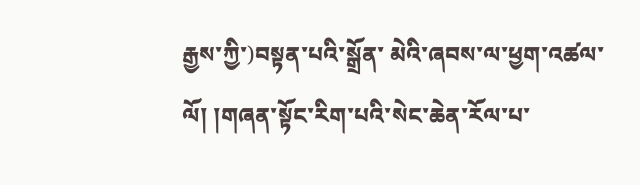རྒྱས་ཀྱི་)བསྟན་པའི་སྒྲོན་ མེའི་ཞབས་ལ་ཕྱག་འཚལ་ལོ། །གཞན་སྟོང་རིག་པའི་སེང་ཆེན་རོལ་པ་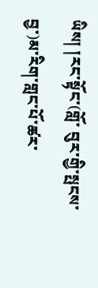ཡིས། །རང་སྟོང་(གློ་ བུར་གྱི་སྤངས་བྱ་)མ་རིག་གླང་པོ་ཚར་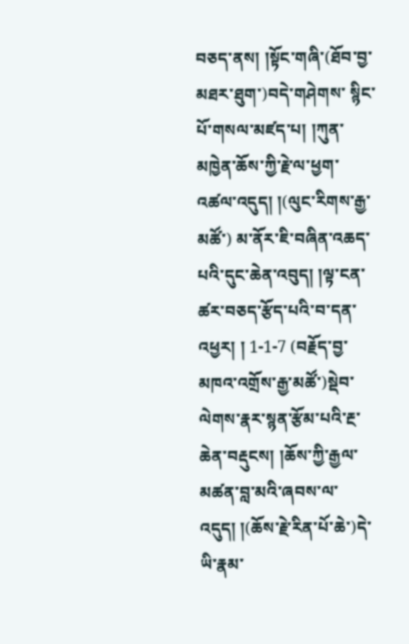བཅད་ནས། །སྟོང་གཞི་(ཐོབ་བྱ་མཐར་ཐུག་)བདེ་གཤེགས་ སྙིང་པོ་གསལ་མཛད་པ། །ཀུན་མཁྱེན་ཆོས་ཀྱི་རྗེ་ལ་ཕྱག་འཚལ་འདུད། །(ལུང་རིགས་རྒྱ་མཚོ་) མ་ནོར་ཇི་བཞིན་འཆད་པའི་དུང་ཆེན་འབུད། །ལྟ་ངན་ཚར་བཅད་རྩོད་པའི་བ་དན་འཕྱར། ། 1-1-7 (བརྗོད་བྱ་མཁའ་འགྲོས་རྒྱ་མཚོ་)སྡེབ་ལེགས་རྣར་སྙན་རྩོམ་པའི་རྔ་ཆེན་བརྡུངས། །ཆོས་ཀྱི་རྒྱལ་ མཚན་བླ་མའི་ཞབས་ལ་འདུད། །(ཆོས་རྗེ་རིན་པོ་ཆེ་)དེ་ཡི་རྣམ་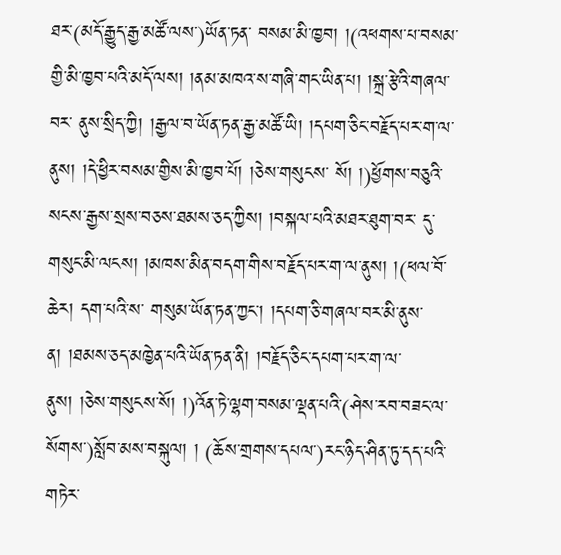ཐར་(མདོ་རྒྱུད་རྒྱ་མཚོ་ལས་)ཡོན་ཏན་ བསམ་མི་ཁྱབ། །(འཕགས་པ་བསམ་གྱི་མི་ཁྱབ་པའི་མདོ་ལས། །ནམ་མཁའ་ས་གཞི་གང་ཡིན་པ། །སྐྲ་རྩེའི་གཞལ་བར་ ནུས་སྲིད་ཀྱི། །རྒྱལ་བ་ཡོན་ཏན་རྒྱ་མཚོ་ཡི། །དཔག་ཅིང་བརྗོད་པར་ག་ལ་ནུས། །དེ་ཕྱིར་བསམ་གྱིས་མི་ཁྱབ་པོ། །ཅེས་གསུངས་ སོ། །)ཕྱོགས་བཅུའི་སངས་རྒྱས་སྲས་བཅས་ཐམས་ཅད་ཀྱིས། །བསྐལ་པའི་མཐར་ཐུག་བར་ དུ་གསུང་མི་ལངས། །མཁས་མིན་བདག་གིས་བརྗོད་པར་ག་ལ་ནུས། །(ཕལ་བོ་ཆེར། དག་པའི་ས་ གསུམ་ཡོན་ཏན་ཀྱང་། །དཔག་ཅི་གཞལ་བར་མི་ནུས་ན། །ཐམས་ཅད་མཁྱེན་པའི་ཡོན་ཏན་ནི། །བརྗོད་ཅིང་དཔག་པར་ག་ལ་ ནུས། །ཅེས་གསུངས་སོ། །)འོན་ཏེ་ལྷག་བསམ་ལྡན་པའི་(ཤེས་རབ་བཟང་ལ་སོགས་)སློབ་མས་བསྐུལ། ། (ཆོས་གྲགས་དཔལ་)རང་ཉིད་ཤིན་ཏུ་དད་པའི་གཏེར་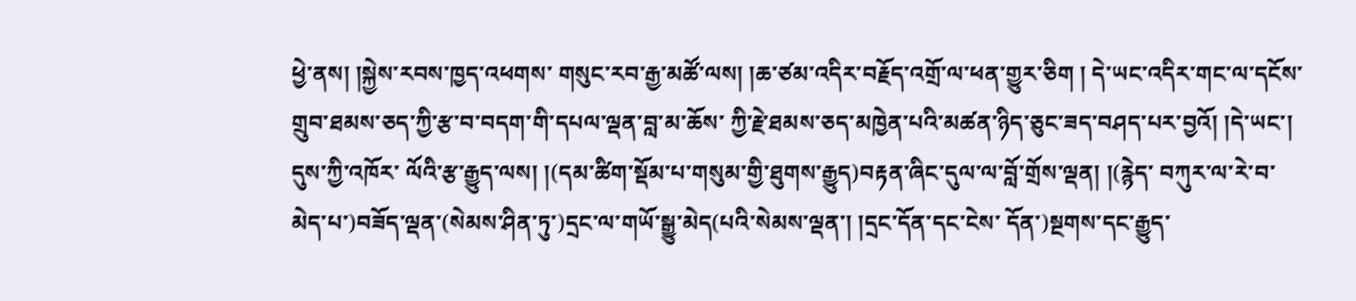ཕྱེ་ནས། །སྐྱེས་རབས་ཁྱད་འཕགས་ གསུང་རབ་རྒྱ་མཚོ་ལས། །ཆ་ཙམ་འདིར་བརྗོད་འགྲོ་ལ་ཕན་གྱུར་ཅིག ། དེ་ཡང་འདིར་གང་ལ་དངོས་གྲུབ་ཐམས་ཅད་ཀྱི་རྩ་བ་བདག་གི་དཔལ་ལྡན་བླ་མ་ཆོས་ ཀྱི་རྗེ་ཐམས་ཅད་མཁྱེན་པའི་མཚན་ཉིད་ཅུང་ཟད་བཤད་པར་བྱའོ། །དེ་ཡང་། དུས་ཀྱི་འཁོར་ ལོའི་རྩ་རྒྱུད་ལས། །(དམ་ཚིག་སྡོམ་པ་གསུམ་གྱི་ཐུགས་རྒྱུད)བརྟན་ཞིང་དུལ་ལ་བློ་གྲོས་ལྡན། །(རྙེད་ བཀུར་ལ་རེ་བ་མེད་པ་)བཟོད་ལྡན་(སེམས་ཤིན་ཏུ་)དྲང་ལ་གཡོ་སྒྱུ་མེད(པའི་སེམས་ལྡན་། །དྲང་དོན་དང་ངེས་ དོན་)སྔགས་དང་རྒྱུད་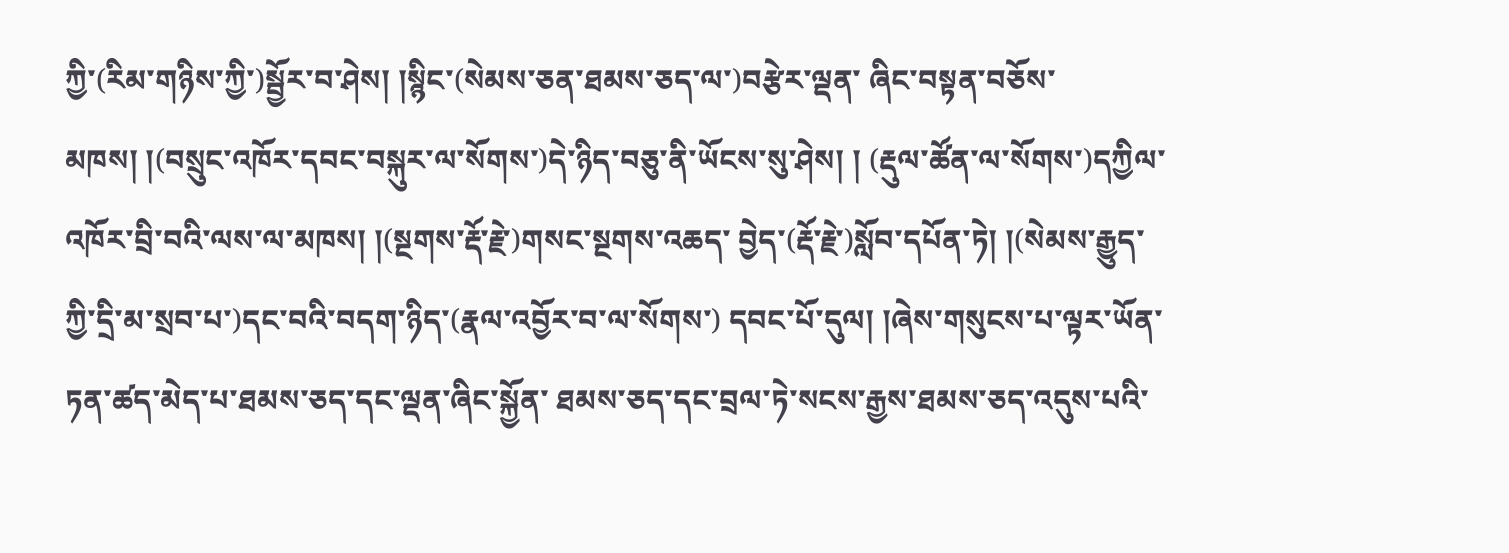ཀྱི་(རིམ་གཉིས་ཀྱི་)སྦྱོར་བ་ཤེས། །སྙིང་(སེམས་ཅན་ཐམས་ཅད་ལ་)བརྩེར་ལྡན་ ཞིང་བསྟན་བཅོས་མཁས། །(བསྲུང་འཁོར་དབང་བསྐུར་ལ་སོགས་)དེ་ཉིད་བཅུ་ནི་ཡོངས་སུ་ཤེས། ། (རྡུལ་ཚོན་ལ་སོགས་)དཀྱིལ་འཁོར་བྲི་བའི་ལས་ལ་མཁས། །(སྔགས་རྡོ་རྗེ་)གསང་སྔགས་འཆད་ བྱེད་(རྡོ་རྗེ་)སློབ་དཔོན་ཏེ། །(སེམས་རྒྱུད་ཀྱི་དྲི་མ་སྲབ་པ་)དང་བའི་བདག་ཉིད་(རྣལ་འབྱོར་བ་ལ་སོགས་) དབང་པོ་དུལ། །ཞེས་གསུངས་པ་ལྟར་ཡོན་ཏན་ཚད་མེད་པ་ཐམས་ཅད་དང་ལྡན་ཞིང་སྐྱོན་ ཐམས་ཅད་དང་བྲལ་ཏེ་སངས་རྒྱས་ཐམས་ཅད་འདུས་པའི་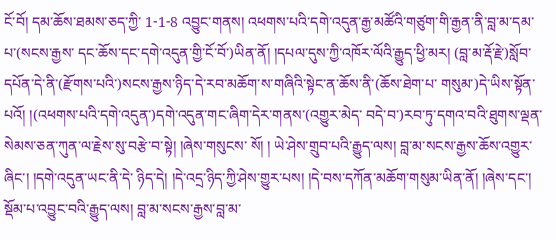ངོ་བོ། དམ་ཆོས་ཐམས་ཅད་ཀྱི་ 1-1-8 འབྱུང་གནས། འཕགས་པའི་དགེ་འདུན་རྒྱ་མཚོའི་གཙུག་གི་རྒྱན་ནི་བླ་མ་དམ་པ་(སངས་རྒྱས་ དང་ཆོས་དང་དགེ་འདུན་གྱི་ངོ་བོ་)ཡིན་ནོ། །དཔལ་དུས་ཀྱི་འཁོར་ལོའི་རྒྱུད་ཕྱི་མར། (བླ་མ་རྡོ་རྗེ་)སློབ་ དཔོན་དེ་ནི་(རྫོགས་པའི་)སངས་རྒྱས་ཉིད་དེ་རབ་མཆོག་ས་གཞིའི་སྟེང་ན་ཆོས་ནི་(ཆོས་ཐེག་པ་ གསུམ་)དེ་ཡིས་སྟོན་པའོ། །(འཕགས་པའི་དགེ་འདུན་)དགེ་འདུན་གང་ཞིག་དེར་གནས་(འགྱུར་མེད་ བདེ་བ་)རབ་ཏུ་དགའ་བའི་ཐུགས་ལྡན་སེམས་ཅན་ཀུན་ལ་རྗེས་སུ་བརྩེ་བ་སྟེ། །ཞེས་གསུངས་ སོ། ། ཡེ་ཤེས་གྲུབ་པའི་རྒྱུད་ལས། བླ་མ་སངས་རྒྱས་ཆོས་འགྱུར་ཞིང་། །དགེ་འདུན་ཡང་ནི་དེ་ ཉིད་དེ། །དེ་འདྲ་ཉིད་ཀྱི་ཤེས་གྱུར་པས། །དེ་བས་དཀོན་མཆོག་གསུམ་ཡིན་ནོ། །ཞེས་དང་། སྡོམ་པ་འབྱུང་བའི་རྒྱུད་ལས། བླ་མ་སངས་རྒྱས་བླ་མ་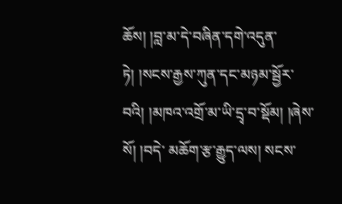ཆོས། །བླ་མ་དེ་བཞིན་དགེ་འདུན་ ཏེ། །སངས་རྒྱས་ཀུན་དང་མཉམ་སྦྱོར་བའི། །མཁའ་འགྲོ་མ་ཡི་དྲྭ་བ་སྡོམ། །ཞེས་སོ། །བདེ་ མཆོག་རྩ་རྒྱུད་ལས། སངས་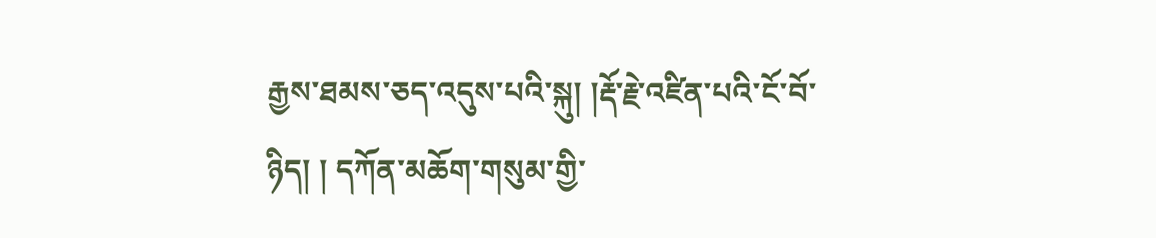རྒྱས་ཐམས་ཅད་འདུས་པའི་སྐུ། །རྡོ་རྗེ་འཛིན་པའི་ངོ་བོ་ཉིད། ། དཀོན་མཆོག་གསུམ་གྱི་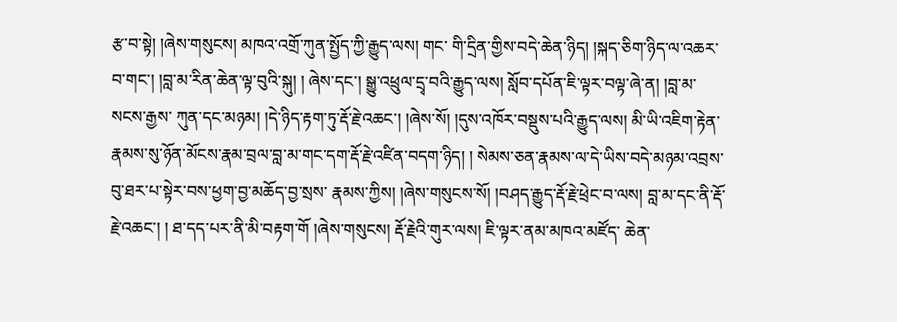རྩ་བ་སྟེ། །ཞེས་གསུངས། མཁའ་འགྲོ་ཀུན་སྤྱོད་ཀྱི་རྒྱུད་ལས། གང་ གི་དྲིན་གྱིས་བདེ་ཆེན་ཉིད། །སྐད་ཅིག་ཉིད་ལ་འཆར་བ་གང་། །བླ་མ་རིན་ཆེན་ལྟ་བུའི་སྐུ། ། ཞེས་དང་། སྒྱུ་འཕྲུལ་དྲྭ་བའི་རྒྱུད་ལས། སློབ་དཔོན་ཇི་ལྟར་བལྟ་ཞེ་ན། །བླ་མ་སངས་རྒྱས་ ཀུན་དང་མཉམ། །དེ་ཉིད་རྟག་ཏུ་རྡོ་རྗེ་འཆང་། །ཞེས་སོ། །དུས་འཁོར་བསྡུས་པའི་རྒྱུད་ལས། མི་ཡི་འཇིག་རྟེན་རྣམས་སུ་ཉོན་མོངས་རྣམ་བྲལ་བླ་མ་གང་དག་རྡོ་རྗེ་འཛིན་བདག་ཉིད། ། སེམས་ཅན་རྣམས་ལ་དེ་ཡིས་བདེ་མཉམ་འབྲས་བུ་ཐར་པ་སྟེར་བས་ཕྱག་བྱ་མཆོད་བྱ་སྲས་ རྣམས་ཀྱིས། །ཞེས་གསུངས་སོ། །བཤད་རྒྱུད་རྡོ་རྗེ་ཕྲེང་བ་ལས། བླ་མ་དང་ནི་རྡོ་རྗེ་འཆང་། ། ཐ་དད་པར་ནི་མི་བརྟག་གོ །ཞེས་གསུངས། རྡོ་རྗེའི་གུར་ལས། ཇི་ལྟར་ནམ་མཁའ་མཛོད་ ཆེན་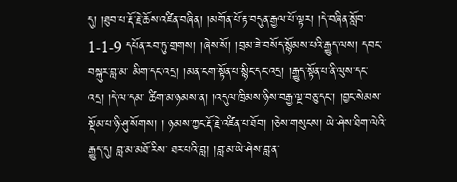དུ། །ཐུབ་པ་རྡོ་རྗེ་ཆོས་འཛིན་བཞིན། །མགོན་པོ་རྟ་བདུན་རྒྱལ་པོ་ལྟར། །དེ་བཞིན་སློབ་ 1-1-9 དཔོན་རབ་ཏུ་གྲགས། །ཞེས་སོ། །བྲམ་ཟེ་བསོད་སྙོམས་པའི་རྒྱུད་ལས། དབང་བསྐུར་བླ་མ་ མིག་དང་འདྲ། །མན་ངག་སྟོན་པ་སྙིང་དང་འདྲ། །རྒྱུད་སྟོན་པ་ནི་ལུས་དང་འདྲ། །དེ་ལ་དམ་ ཚིག་མ་ཉམས་ན། །འདུལ་ཁྲིམས་ཉིས་བརྒྱ་ལྔ་བཅུ་དང་། །བྱང་སེམས་སྡོམ་པ་ཉི་ཤུ་སོགས། ། ཉམས་ཀྱང་རྡོ་རྗེ་འཛིན་པ་ཐོབ། །ཅེས་གསུངས། ཡེ་ཤེས་ཐིག་ལེའི་རྒྱུད་དུ། བླ་མ་མཐོ་རིས་ ཐར་པའི་བླ། །བླ་མ་ཡེ་ཤེས་བླ་ན་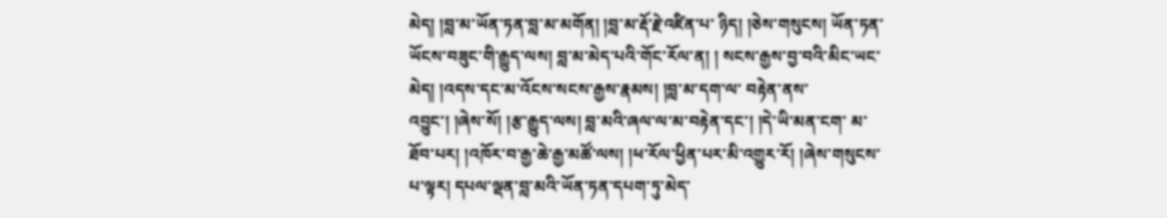མེད། །བླ་མ་ཡོན་ཏན་བླ་མ་མགོན། །བླ་མ་རྡོ་རྗེ་འཛིན་པ་ ཉིད། །ཅེས་གསུངས། ཡོན་ཏན་ཡོངས་བཟུང་གི་རྒྱུད་ལས། བླ་མ་མེད་པའི་གོང་རོལ་ན། ། སངས་རྒྱས་བྱ་བའི་མིང་ཡང་མེད། །འདས་དང་མ་འོངས་སངས་རྒྱས་རྣམས། །བླ་མ་དག་ལ་ བརྟེན་ནས་འབྱུང་། །ཞེས་སོ། །རྩ་རྒྱུད་ལས། བླ་མའི་ཞལ་ལ་མ་བརྟེན་དང་། །དེ་ཡི་མན་ངག་ མ་ཐོབ་པར། །འཁོར་བ་རྒྱ་ཆེ་རྒྱ་མཚོ་ལས། །ཕ་རོལ་ཕྱིན་པར་མི་འགྱུར་རོ། །ཞེས་གསུངས་ པ་ལྟར། དཔལ་ལྡན་བླ་མའི་ཡོན་ཏན་དཔག་ཏུ་མེད་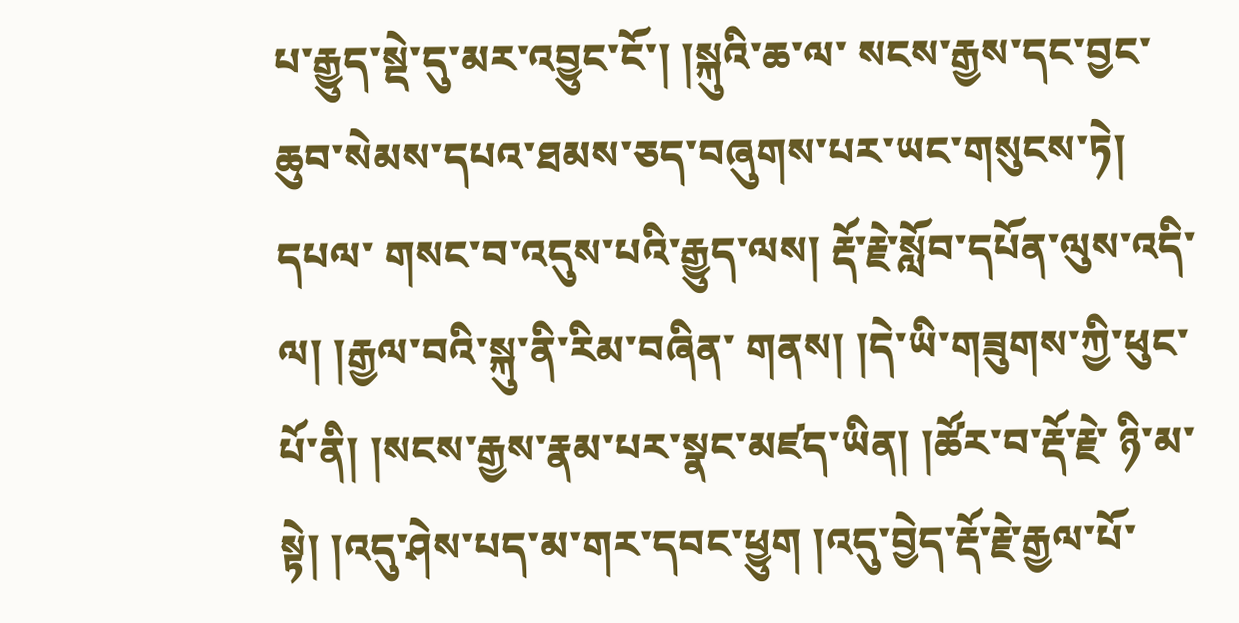པ་རྒྱུད་སྡེ་དུ་མར་འབྱུང་ངོ་། །སྐུའི་ཆ་ལ་ སངས་རྒྱས་དང་བྱང་ཆུབ་སེམས་དཔའ་ཐམས་ཅད་བཞུགས་པར་ཡང་གསུངས་ཏེ། དཔལ་ གསང་བ་འདུས་པའི་རྒྱུད་ལས། རྡོ་རྗེ་སློབ་དཔོན་ལུས་འདི་ལ། །རྒྱལ་བའི་སྐུ་ནི་རིམ་བཞིན་ གནས། །དེ་ཡི་གཟུགས་ཀྱི་ཕུང་པོ་ནི། །སངས་རྒྱས་རྣམ་པར་སྣང་མཛད་ཡིན། །ཚོར་བ་རྡོ་རྗེ་ ཉི་མ་སྟེ། །འདུ་ཤེས་པད་མ་གར་དབང་ཕྱུག །འདུ་བྱེད་རྡོ་རྗེ་རྒྱལ་པོ་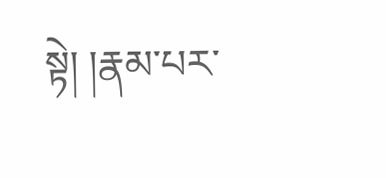སྟེ། །རྣམ་པར་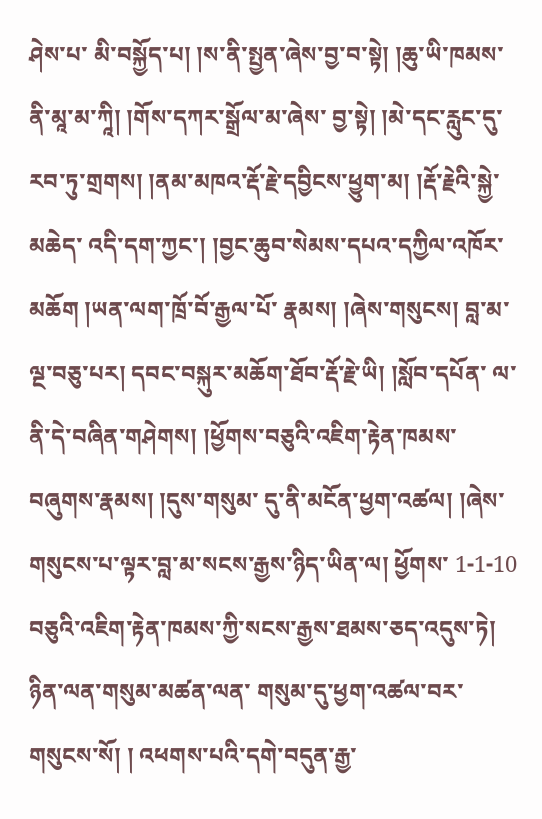ཤེས་པ་ མི་བསྐྱོད་པ། །ས་ནི་སྤྱན་ཞེས་བྱ་བ་སྟེ། །ཆུ་ཡི་ཁམས་ནི་མཱ་མ་ཀཱི། །གོས་དཀར་སྒྲོལ་མ་ཞེས་ བྱ་སྟེ། །མེ་དང་རླུང་དུ་རབ་ཏུ་གྲགས། །ནམ་མཁའ་རྡོ་རྗེ་དབྱིངས་ཕྱུག་མ། །རྡོ་རྗེའི་སྐྱེ་མཆེད་ འདི་དག་ཀྱང་། །བྱང་ཆུབ་སེམས་དཔའ་དཀྱིལ་འཁོར་མཆོག །ཡན་ལག་ཁྲོ་བོ་རྒྱལ་པོ་ རྣམས། །ཞེས་གསུངས། བླ་མ་ལྔ་བཅུ་པར། དབང་བསྐུར་མཆོག་ཐོབ་རྡོ་རྗེ་ཡི། །སློབ་དཔོན་ ལ་ནི་དེ་བཞིན་གཤེགས། །ཕྱོགས་བཅུའི་འཇིག་རྟེན་ཁམས་བཞུགས་རྣམས། །དུས་གསུམ་ དུ་ནི་མངོན་ཕྱག་འཚལ། །ཞེས་གསུངས་པ་ལྟར་བླ་མ་སངས་རྒྱས་ཉིད་ཡིན་ལ། ཕྱོགས་ 1-1-10 བཅུའི་འཇིག་རྟེན་ཁམས་ཀྱི་སངས་རྒྱས་ཐམས་ཅད་འདུས་ཏེ། ཉིན་ལན་གསུམ་མཚན་ལན་ གསུམ་དུ་ཕྱག་འཚལ་བར་གསུངས་སོ། ། འཕགས་པའི་དགེ་བདུན་རྒྱ་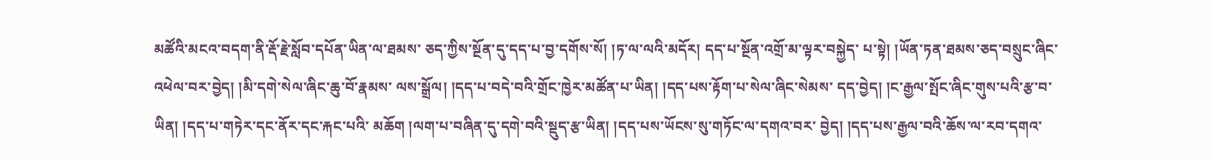མཚོའི་མངའ་བདག་ནི་རྡོ་རྗེ་སློབ་དཔོན་ཡིན་ལ་ཐམས་ ཅད་ཀྱིས་སྔོན་དུ་དད་པ་བྱ་དགོས་སོ། །ཏ་ལ་ལའི་མདོར། དད་པ་སྔོན་འགྲོ་མ་ལྟར་བསྐྱེད་ པ་སྟེ། །ཡོན་ཏན་ཐམས་ཅད་བསྲུང་ཞིང་འཕེལ་བར་བྱེད། །མི་དགེ་སེལ་ཞིང་ཆུ་བོ་རྣམས་ ལས་སྒྲོལ། །དད་པ་བདེ་བའི་གྲོང་ཁྱེར་མཚོན་པ་ཡིན། །དད་པས་རྟོག་པ་སེལ་ཞིང་སེམས་ དད་བྱེད། །ང་རྒྱལ་སྤོང་ཞིང་གུས་པའི་རྩ་བ་ཡིན། །དད་པ་གཏེར་དང་ནོར་དང་རྐང་པའི་ མཆོག །ལག་པ་བཞིན་དུ་དགེ་བའི་སྡུད་རྩ་ཡིན། །དད་པས་ཡོངས་སུ་གཏོང་ལ་དགའ་བར་ བྱེད། །དད་པས་རྒྱལ་བའི་ཆོས་ལ་རབ་དགའ་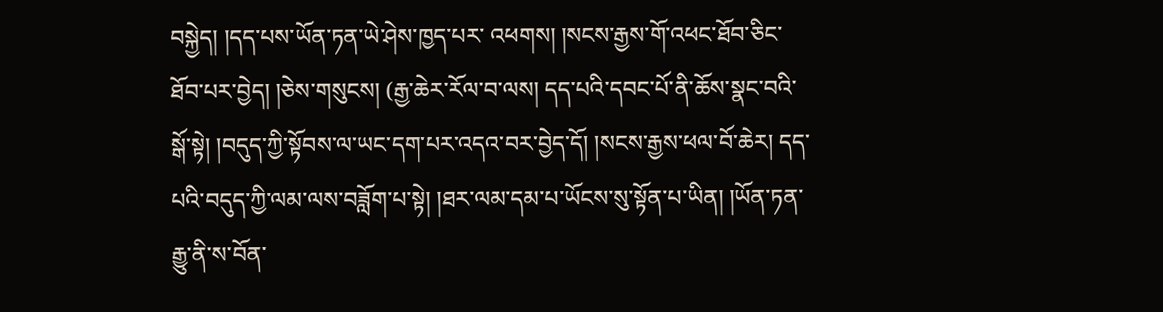བསྐྱེད། །དད་པས་ཡོན་ཏན་ཡེ་ཤེས་ཁྱད་པར་ འཕགས། །སངས་རྒྱས་གོ་འཕང་ཐོབ་ཅིང་ཐོབ་པར་བྱེད། །ཅེས་གསུངས། (རྒྱ་ཆེར་རོལ་བ་ལས། དད་པའི་དབང་པོ་ནི་ཆོས་སྣང་བའི་སྒོ་སྟེ། །བདུད་ཀྱི་སྟོབས་ལ་ཡང་དག་པར་འདའ་བར་བྱེད་དོ། །སངས་རྒྱས་ཕལ་བོ་ཆེར། དད་པའི་བདུད་ཀྱི་ལམ་ལས་བཟློག་པ་སྟེ། །ཐར་ལམ་དམ་པ་ཡོངས་སུ་སྟོན་པ་ཡིན། །ཡོན་ཏན་རྒྱུ་ནི་ས་བོན་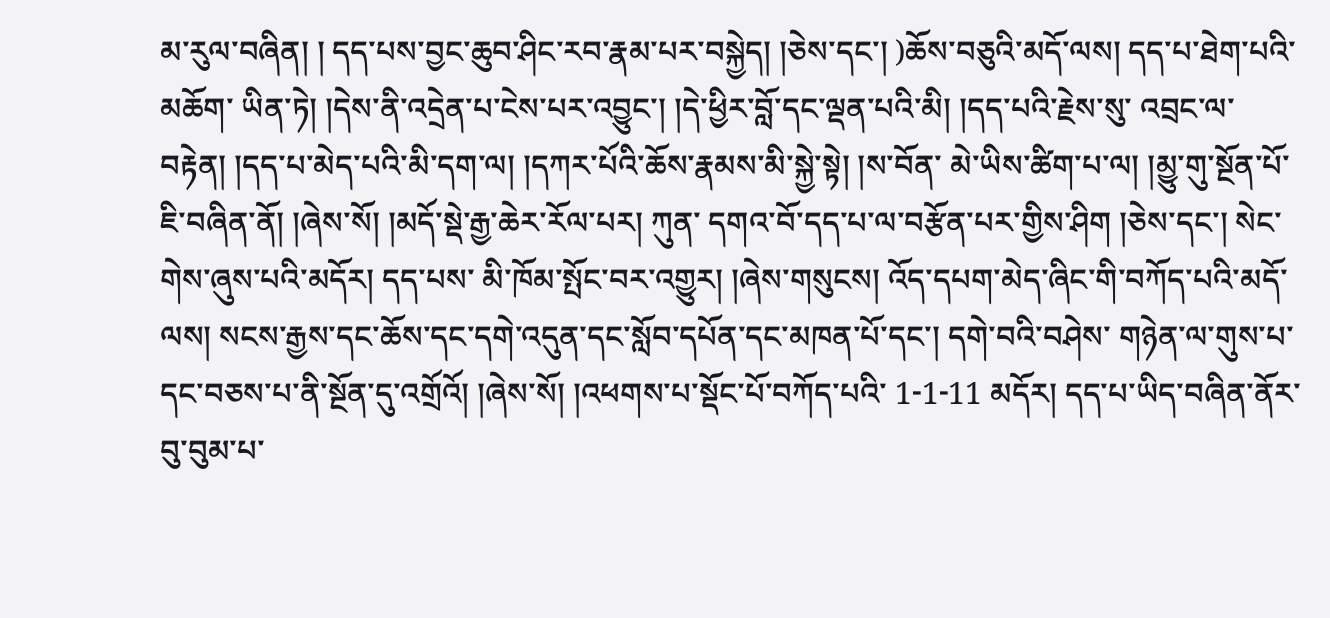མ་རུལ་བཞིན། ། དད་པས་བྱང་ཆུབ་ཤིང་རབ་རྣམ་པར་བསྐྱེད། །ཅེས་དང་། )ཆོས་བཅུའི་མདོ་ལས། དད་པ་ཐེག་པའི་མཆོག་ ཡིན་ཏེ། །དེས་ནི་འདྲེན་པ་ངེས་པར་འབྱུང་། །དེ་ཕྱིར་བློ་དང་ལྡན་པའི་མི། །དད་པའི་རྗེས་སུ་ འབྲང་ལ་བརྟེན། །དད་པ་མེད་པའི་མི་དག་ལ། །དཀར་པོའི་ཆོས་རྣམས་མི་སྐྱེ་སྟེ། །ས་བོན་ མེ་ཡིས་ཚིག་པ་ལ། །མྱུ་གུ་སྔོན་པོ་ཇི་བཞིན་ནོ། །ཞེས་སོ། །མདོ་སྡེ་རྒྱ་ཆེར་རོལ་པར། ཀུན་ དགའ་བོ་དད་པ་ལ་བརྩོན་པར་གྱིས་ཤིག །ཅེས་དང་། སེང་གེས་ཞུས་པའི་མདོར། དད་པས་ མི་ཁོམ་སྤོང་བར་འགྱུར། །ཞེས་གསུངས། འོད་དཔག་མེད་ཞིང་གི་བཀོད་པའི་མདོ་ལས། སངས་རྒྱས་དང་ཆོས་དང་དགེ་འདུན་དང་སློབ་དཔོན་དང་མཁན་པོ་དང་། དགེ་བའི་བཤེས་ གཉེན་ལ་གུས་པ་དང་བཅས་པ་ནི་སྔོན་དུ་འགྲོའོ། །ཞེས་སོ། །འཕགས་པ་སྡོང་པོ་བཀོད་པའི་ 1-1-11 མདོར། དད་པ་ཡིད་བཞིན་ནོར་བུ་བུམ་པ་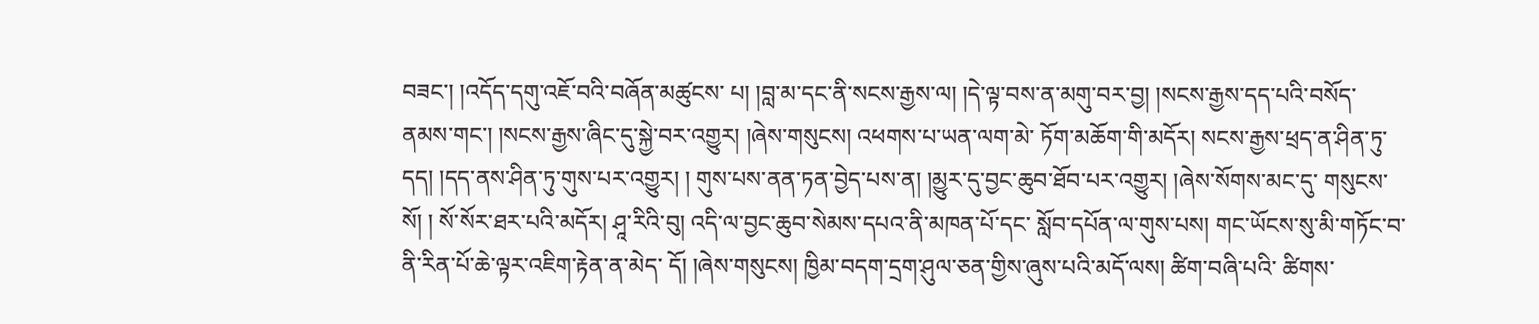བཟང་། །འདོད་དགུ་འཇོ་བའི་བཞོན་མཚུངས་ པ། །བླ་མ་དང་ནི་སངས་རྒྱས་ལ། །དེ་ལྟ་བས་ན་མགུ་བར་བྱ། །སངས་རྒྱས་དད་པའི་བསོད་ ནམས་གང་། །སངས་རྒྱས་ཞིང་དུ་སྐྱེ་བར་འགྱུར། །ཞེས་གསུངས། འཕགས་པ་ཡན་ལག་མེ་ ཏོག་མཆོག་གི་མདོར། སངས་རྒྱས་ཕྲད་ན་ཤིན་ཏུ་དད། །དད་ནས་ཤིན་ཏུ་གུས་པར་འགྱུར། ། གུས་པས་ནན་ཏན་བྱེད་པས་ན། །མྱུར་དུ་བྱང་ཆུབ་ཐོབ་པར་འགྱུར། །ཞེས་སོགས་མང་དུ་ གསུངས་སོ། ། སོ་སོར་ཐར་པའི་མདོར། ཤཱ་རིའི་བུ། འདི་ལ་བྱང་ཆུབ་སེམས་དཔའ་ནི་མཁན་པོ་དང་ སློབ་དཔོན་ལ་གུས་པས། གང་ཡོངས་སུ་མི་གཏོང་བ་ནི་རིན་པོ་ཆེ་ལྟར་འཇིག་རྟེན་ན་མེད་ དོ། །ཞེས་གསུངས། ཁྱིམ་བདག་དྲག་ཤུལ་ཅན་གྱིས་ཞུས་པའི་མདོ་ལས། ཚིག་བཞི་པའི་ ཚིགས་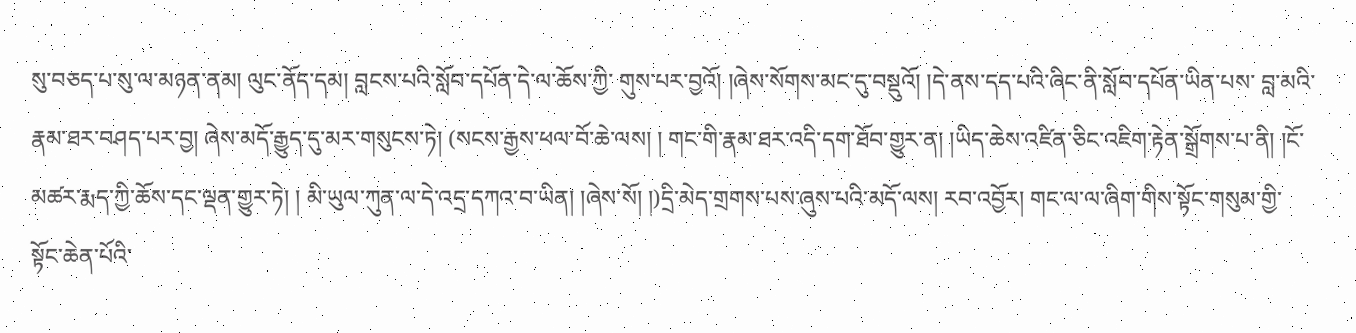སུ་བཅད་པ་སུ་ལ་མཉན་ནམ། ལུང་ནོད་དམ། བླངས་པའི་སློབ་དཔོན་དེ་ལ་ཆོས་ཀྱི་ གུས་པར་བྱའོ། །ཞེས་སོགས་མང་དུ་བསྡུའོ། །དེ་ནས་དད་པའི་ཞིང་ནི་སློབ་དཔོན་ཡིན་པས་ བླ་མའི་རྣམ་ཐར་བཤད་པར་བྱ། ཞེས་མདོ་རྒྱུད་དུ་མར་གསུངས་ཏེ། (སངས་རྒྱས་ཕལ་བོ་ཆེ་ལས། ། གང་གི་རྣམ་ཐར་འདི་དག་ཐོབ་གྱུར་ན། །ཡིད་ཆེས་འཛིན་ཅིང་འཇིག་རྟེན་སྒྲོགས་པ་ནི། །ངོ་མཚར་རྨད་ཀྱི་ཆོས་དང་ལྡན་གྱུར་ཏེ། ། མི་ཡུལ་ཀུན་ལ་དེ་འདྲ་དཀའ་བ་ཡིན། །ཞེས་སོ། །)དྲི་མེད་གྲགས་པས་ཞུས་པའི་མདོ་ལས། རབ་འབྱོར། གང་ལ་ལ་ཞིག་གིས་སྟོང་གསུམ་གྱི་སྟོང་ཆེན་པོའི་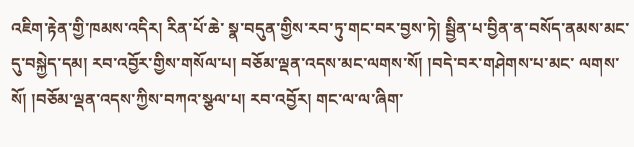འཇིག་རྟེན་གྱི་ཁམས་འདིར། རིན་པོ་ཆེ་ སྣ་བདུན་གྱིས་རབ་ཏུ་གང་བར་བྱས་ཏེ། སྦྱིན་པ་བྱིན་ན་བསོད་ནམས་མང་དུ་བསྐྱེད་དམ། རབ་འབྱོར་གྱིས་གསོལ་པ། བཅོམ་ལྡན་འདས་མང་ལགས་སོ། །བདེ་བར་གཤེགས་པ་མང་ ལགས་སོ། །བཅོམ་ལྡན་འདས་ཀྱིས་བཀའ་སྩལ་པ། རབ་འབྱོར། གང་ལ་ལ་ཞིག་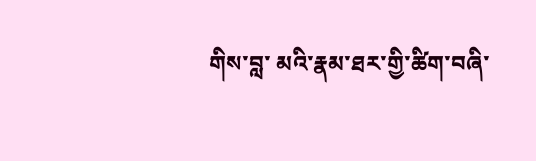གིས་བླ་ མའི་རྣམ་ཐར་གྱི་ཚིག་བཞི་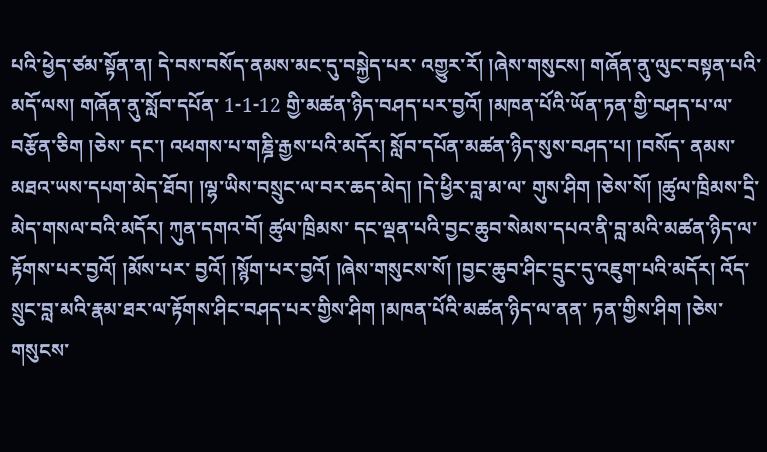པའི་ཕྱེད་ཙམ་སྟོན་ན། དེ་བས་བསོད་ནམས་མང་དུ་བསྐྱེད་པར་ འགྱུར་རོ། །ཞེས་གསུངས། གཞོན་ནུ་ལུང་བསྟན་པའི་མདོ་ལས། གཞོན་ནུ་སློབ་དཔོན་ 1-1-12 གྱི་མཚན་ཉིད་བཤད་པར་བྱའོ། །མཁན་པོའི་ཡོན་ཏན་གྱི་བཤད་པ་ལ་བརྩོན་ཅིག །ཅེས་ དང་། འཕགས་པ་གཎྜི་རྒྱས་པའི་མདོར། སློབ་དཔོན་མཚན་ཉིད་སུས་བཤད་པ། །བསོད་ ནམས་མཐའ་ཡས་དཔག་མེད་ཐོབ། །ལྷ་ཡིས་བསྲུང་ལ་བར་ཆད་མེད། །དེ་ཕྱིར་བླ་མ་ལ་ གུས་ཤིག །ཅེས་སོ། །ཚུལ་ཁྲིམས་དྲི་མེད་གསལ་བའི་མདོར། ཀུན་དགའ་བོ། ཚུལ་ཁྲིམས་ དང་ལྡན་པའི་བྱང་ཆུབ་སེམས་དཔའ་ནི་བླ་མའི་མཚན་ཉིད་ལ་རྟོགས་པར་བྱའོ། །མོས་པར་ བྱའོ། །སྙོག་པར་བྱའོ། །ཞེས་གསུངས་སོ། །བྱང་ཆུབ་ཤིང་དྲུང་དུ་འཇུག་པའི་མདོར། འོད་ སྲུང་བླ་མའི་རྣམ་ཐར་ལ་རྟོགས་ཤིང་བཤད་པར་གྱིས་ཤིག །མཁན་པོའི་མཚན་ཉིད་ལ་ནན་ ཏན་གྱིས་ཤིག །ཅེས་གསུངས་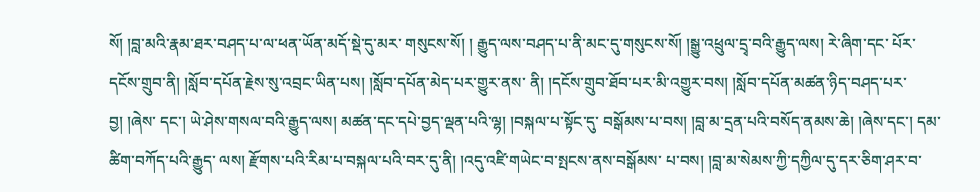སོ། །བླ་མའི་རྣམ་ཐར་བཤད་པ་ལ་ཕན་ཡོན་མདོ་སྡེ་དུ་མར་ གསུངས་སོ། ། རྒྱུད་ལས་བཤད་པ་ནི་མང་དུ་གསུངས་སོ། །སྒྱུ་འཕྲུལ་དྲྭ་བའི་རྒྱུད་ལས། རེ་ཞིག་དང་ པོར་དངོས་གྲུབ་ནི། །སློབ་དཔོན་རྗེས་སུ་འབྲང་ཡིན་པས། །སློབ་དཔོན་མེད་པར་གྱུར་ནས་ ནི། །དངོས་གྲུབ་ཐོབ་པར་མི་འགྱུར་བས། །སློབ་དཔོན་མཚན་ཉིད་བཤད་པར་བྱ། །ཞེས་ དང་། ཡེ་ཤེས་གསལ་བའི་རྒྱུད་ལས། མཚན་དང་དཔེ་བྱད་ལྡན་པའི་ལྷ། །བསྐལ་པ་སྟོང་དུ་ བསྒོམས་པ་བས། །བླ་མ་དྲན་པའི་བསོད་ནམས་ཆེ། །ཞེས་དང་། དམ་ཚིག་བཀོད་པའི་རྒྱུད་ ལས། རྫོགས་པའི་རིམ་པ་བསྐལ་པའི་བར་དུ་ནི། །འདུ་འཛི་གཡེང་བ་སྤངས་ནས་བསྒོམས་ པ་བས། །བླ་མ་སེམས་ཀྱི་དཀྱིལ་དུ་དར་ཅིག་ཤར་བ་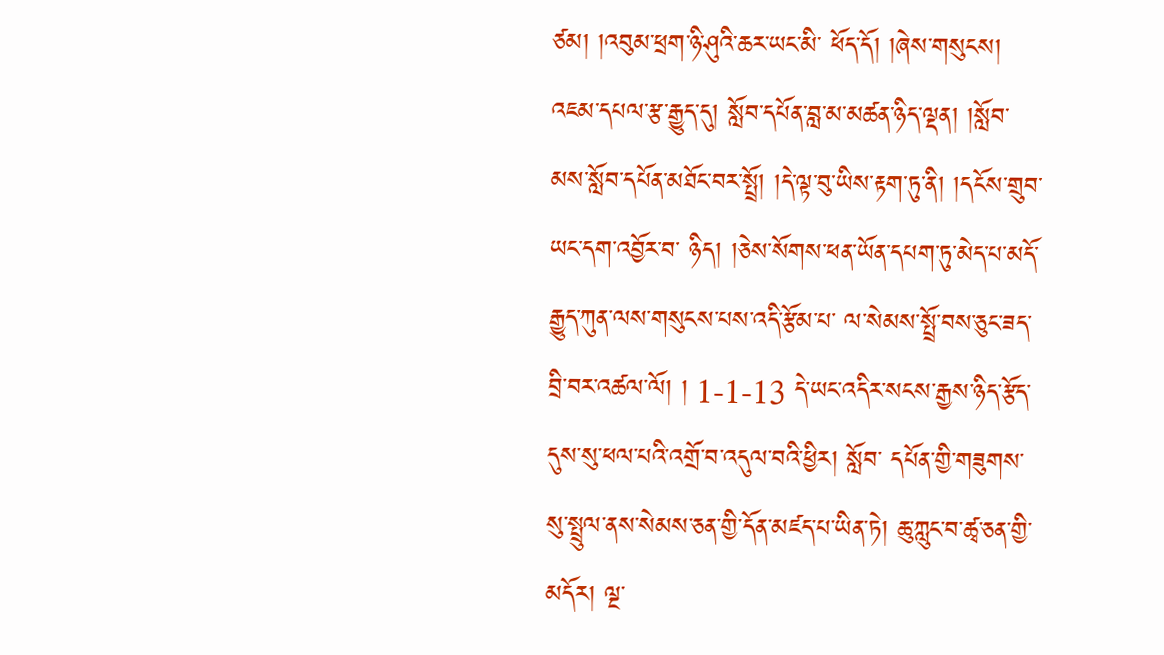ཙམ། །འབུམ་ཕྲག་ཉི་ཤུའི་ཆར་ཡང་མི་ ཕོད་དོ། །ཞེས་གསུངས། འཇམ་དཔལ་རྩ་རྒྱུད་དུ། སློབ་དཔོན་བླ་མ་མཚན་ཉིད་ལྡན། །སློབ་ མས་སློབ་དཔོན་མཐོང་བར་སྤྲོ། །དེ་ལྟ་བུ་ཡིས་རྟག་ཏུ་ནི། །དངོས་གྲུབ་ཡང་དག་འབྱོར་བ་ ཉིད། །ཅེས་སོགས་ཕན་ཡོན་དཔག་ཏུ་མེད་པ་མདོ་རྒྱུད་ཀུན་ལས་གསུངས་པས་འདི་རྩོམ་པ་ ལ་སེམས་སྤྲོ་བས་ཅུང་ཟད་བྲི་བར་འཚལ་ལོ། ། 1-1-13 དེ་ཡང་འདིར་སངས་རྒྱས་ཉིད་རྩོད་དུས་སུ་ཕལ་པའི་འགྲོ་བ་འདུལ་བའི་ཕྱིར། སློབ་ དཔོན་གྱི་གཟུགས་སུ་སྤྲུལ་ནས་སེམས་ཅན་གྱི་དོན་མཛད་པ་ཡིན་ཏེ། ཆུ་ཀླུང་བ་ཚྭ་ཅན་གྱི་ མདོར། ལྔ་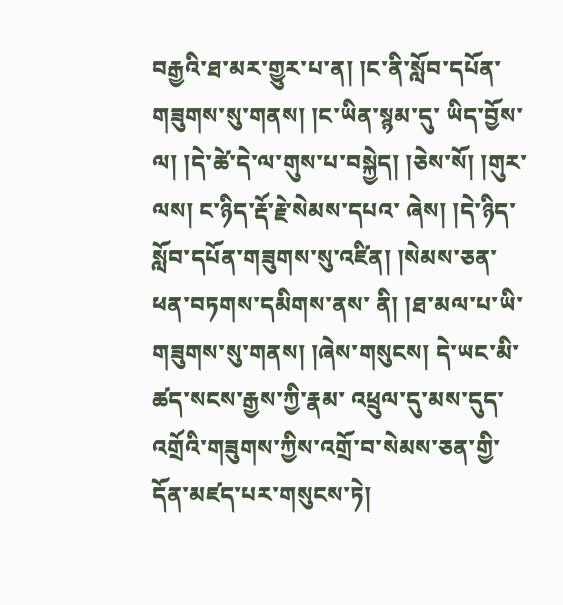བརྒྱའི་ཐ་མར་གྱུར་པ་ན། །ང་ནི་སློབ་དཔོན་གཟུགས་སུ་གནས། །ང་ཡིན་སྙམ་དུ་ ཡིད་བྱོས་ལ། །དེ་ཚེ་དེ་ལ་གུས་པ་བསྐྱེད། །ཅེས་སོ། །གུར་ལས། ང་ཉིད་རྡོ་རྗེ་སེམས་དཔའ་ ཞེས། །དེ་ཉིད་སློབ་དཔོན་གཟུགས་སུ་འཛིན། །སེམས་ཅན་ཕན་བཏགས་དམིགས་ནས་ ནི། །ཐ་མལ་པ་ཡི་གཟུགས་སུ་གནས། །ཞེས་གསུངས། དེ་ཡང་མི་ཚད་སངས་རྒྱས་ཀྱི་རྣམ་ འཕྲུལ་དུ་མས་དུད་འགྲོའི་གཟུགས་ཀྱིས་འགྲོ་བ་སེམས་ཅན་གྱི་དོན་མཛད་པར་གསུངས་ཏེ།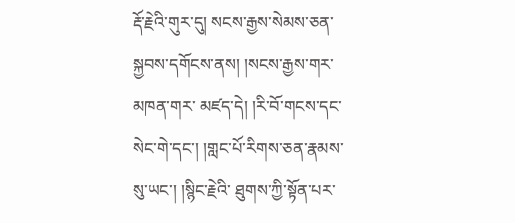རྡོ་རྗེའི་གུར་དུ། སངས་རྒྱས་སེམས་ཅན་སྐྱབས་དགོངས་ནས། །སངས་རྒྱས་གར་མཁན་གར་ མཛད་དེ། །རི་བོ་གངས་དང་སེང་གེ་དང་། །གླང་པོ་རིགས་ཅན་རྣམས་སུ་ཡང་། །སྙིང་རྗེའི་ ཐུགས་ཀྱི་སྟོན་པར་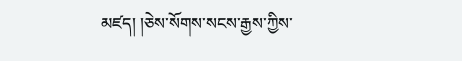མཛད། །ཅེས་སོགས་སངས་རྒྱས་ཀྱིས་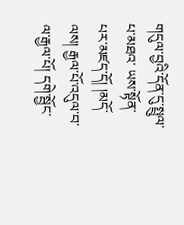གདུལ་བྱའི་དོན་དུ་སྤྲུལ་པ་མཐའ་ ཡས་སྟོན་པར་མཛད་དོ། །མདོ་ལས། རྒྱལ་པོ་འདུལ་བ་ལ་རྒྱལ་པོ། དགེ་སྦྱོང་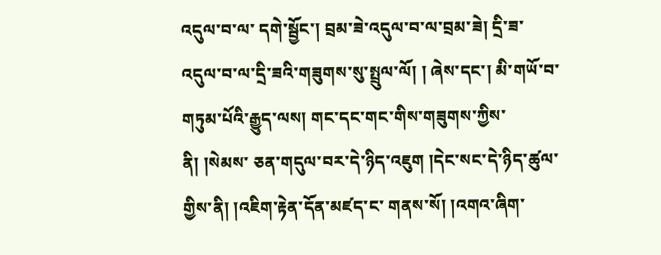འདུལ་བ་ལ་ དགེ་སྦྱོང་། བྲམ་ཟེ་འདུལ་བ་ལ་བྲམ་ཟེ། དྲི་ཟ་འདུལ་བ་ལ་དྲི་ཟའི་གཟུགས་སུ་སྤྲུལ་ལོ། ། ཞེས་དང་། མི་གཡོ་བ་གཏུམ་པོའི་རྒྱུད་ལས། གང་དང་གང་གིས་གཟུགས་ཀྱིས་ནི། །སེམས་ ཅན་གདུལ་བར་དེ་ཉིད་འཇུག །དེང་སང་དེ་ཉིད་ཚུལ་གྱིས་ནི། །འཇིག་རྟེན་དོན་མཛད་ང་ གནས་སོ། །འགའ་ཞིག་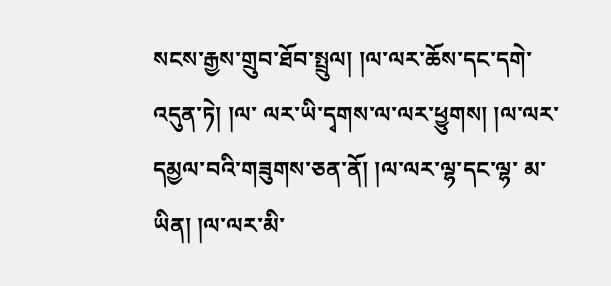སངས་རྒྱས་གྲུབ་ཐོབ་སྤྲུལ། །ལ་ལར་ཆོས་དང་དགེ་འདུན་ཏེ། །ལ་ ལར་ཡི་དྭགས་ལ་ལར་ཕྱུགས། །ལ་ལར་དམྱལ་བའི་གཟུགས་ཅན་ནོ། །ལ་ལར་ལྷ་དང་ལྷ་ མ་ཡིན། །ལ་ལར་མི་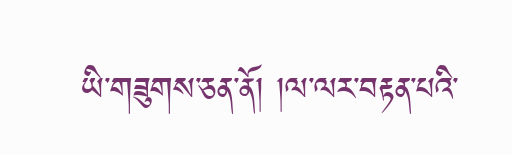ཡི་གཟུགས་ཅན་ནོ། །ལ་ལར་བརྟན་པའི་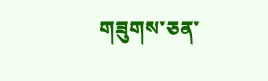གཟུགས་ཅན་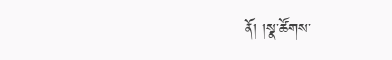ནོ། །སྣ་ཚོགས་